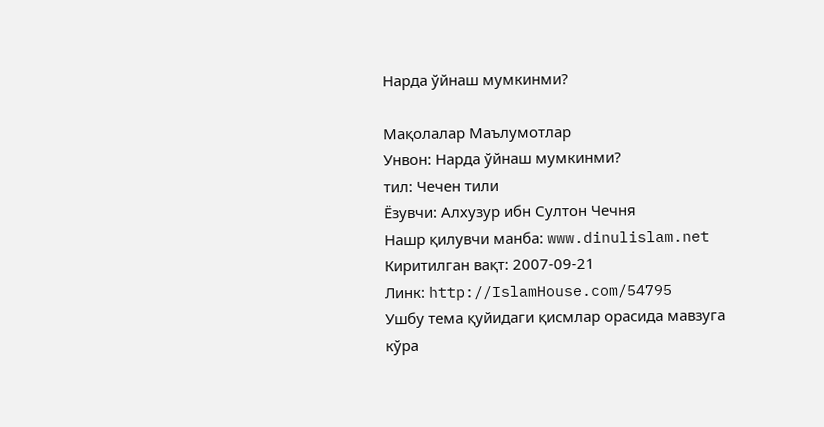Нарда ўйнаш мумкинми?

Мақолалар Маълумотлар
Унвон: Нарда ўйнаш мумкинми?
тил: Чечен тили
Ёзувчи: Алхузур ибн Султон Чечня
Нашр қилувчи манба: www.dinulislam.net
Киритилган вақт: 2007-09-21
Линк: http://IslamHouse.com/54795
Ушбу тема қуйидаги қисмлар орасида мавзуга кўра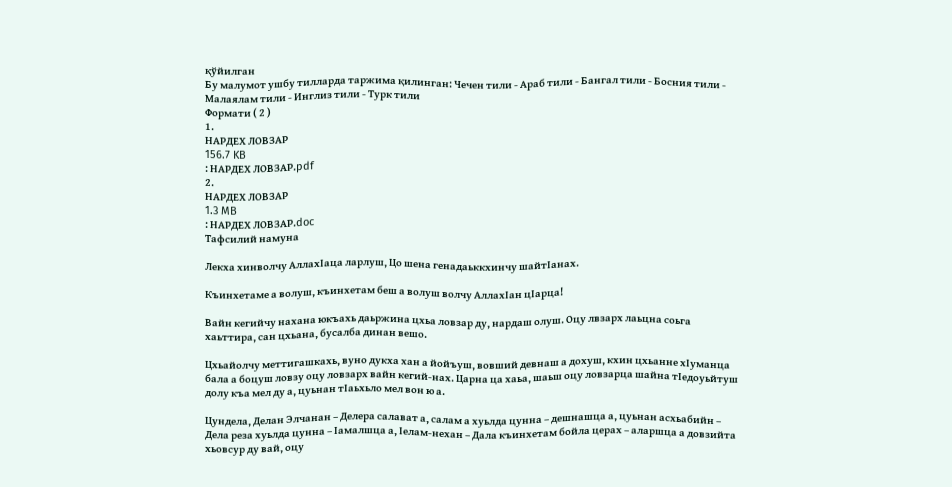қўйилган
Бу малумот ушбу тилларда таржима қилинган: Чечен тили - Араб тили - Бангал тили - Босния тили - Малаялам тили - Инглиз тили - Турк тили
Формати ( 2 )
1.
НАРДЕХ ЛОВЗАР
156.7 KB
: НАРДЕХ ЛОВЗАР.pdf
2.
НАРДЕХ ЛОВЗАР
1.3 MB
: НАРДЕХ ЛОВЗАР.doc
Тафсилий намуна

Лекха хинволчу АллахIаца ларлуш, Цо шена генадаьккхинчу шайтIанах.

Къинхетаме а волуш, къинхетам беш а волуш волчу АллахIан цIарца!

Вайн кегийчу нахана юкъахь даьржина цхьа ловзар ду, нардаш олуш. Оцу лвзарх лаьцна соьга хаьттира, сан цхьана, бусалба динан вешо.

Цхьайолчу меттигашкахь, вуно дукха хан а йойъуш, вовший девнаш а дохуш, кхин цхьанне хIуманца бала а боцуш ловзу оцу ловзарх вайн кегий-нах. Царна ца хаьа, шаьш оцу ловзарца шайна тIедоуьйтуш долу къа мел ду а, цуьнан тIаьхьло мел вон ю а.

Цундела, Делан Элчанан – Делера салават а, салам а хуьлда цунна – дешнашца а, цуьнан асхьабийн – Дела реза хуьлда цунна – Iамалшца а, Iелам-нехан – Дала къинхетам бойла церах – аларшца а довзийта хьовсур ду вай, оцу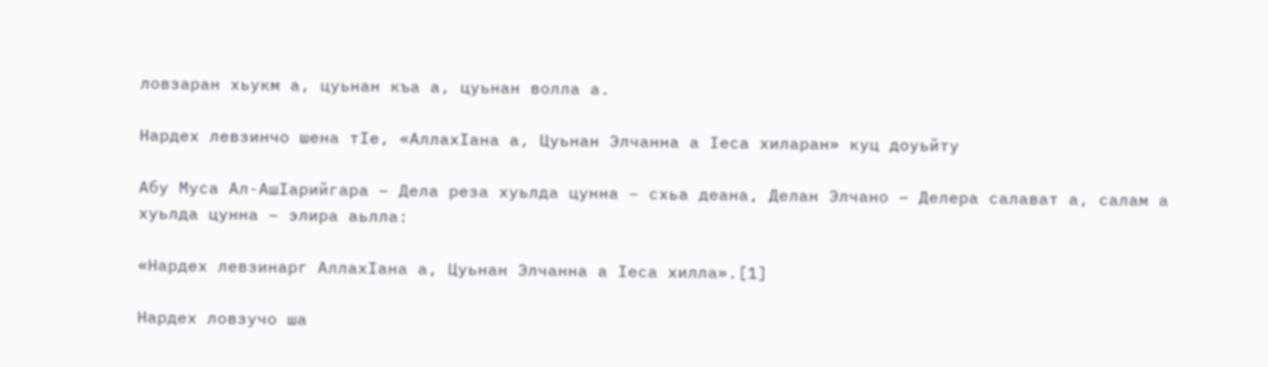ловзаран хьукм а, цуьнан къа а, цуьнан волла а.

Нардех левзинчо шена тIе, «АллахIана а, Цуьнан Элчанна а Iеса хиларан» куц доуьйту

Абу Муса Ал-АшIарийгара – Дела реза хуьлда цунна – схьа деана, Делан Элчано – Делера салават а, салам а хуьлда цунна – элира аьлла:

«Нардех левзинарг АллахIана а, Цуьнан Элчанна а Iеса хилла».[1]

Нардех ловзучо ша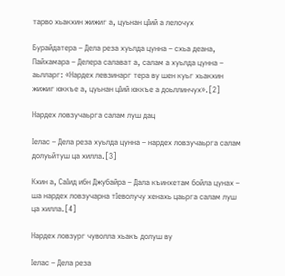тарво хьакхин жижиг а, цуьнан цIий а лелочух

Бурайдатера – Дела реза хуьлда цунна – схьа деана, Пайхамара – Делера салават а, салам а хуьлда цунна – аьлларг: «Нардех левзинарг тера ву шен куьг хьакхин жижиг юккъе а, цуьнан цIий юккъе а доьллинчух».[2]

Нардех ловзучаьрга салам луш дац

Iелас – Дела реза хуьлда цунна – нардех ловзучаьрга салам долуьйтуш ца хилла.[3]

Кхин а, СаIид ибн Джубайра – Дала къинхетам бойла цунах – ша нардех ловзучарна тIеволучу хенахь цаьрга салам луш ца хилла.[4]

Нардех ловзург чуволла хьакъ долуш ву

Iелас – Дела реза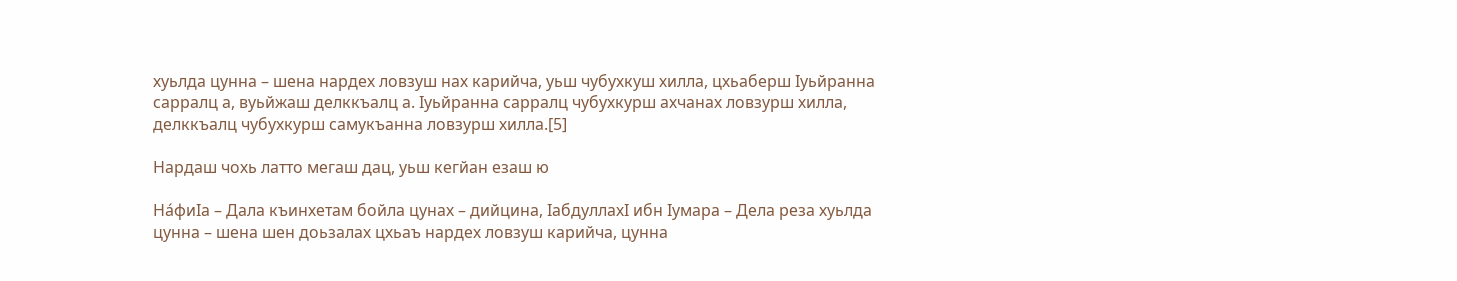хуьлда цунна – шена нардех ловзуш нах карийча, уьш чубухкуш хилла, цхьаберш Iуьйранна сарралц а, вуьйжаш делккъалц а. Iуьйранна сарралц чубухкурш ахчанах ловзурш хилла, делккъалц чубухкурш самукъанна ловзурш хилла.[5]

Нардаш чохь латто мегаш дац, уьш кегйан езаш ю

НáфиIа – Дала къинхетам бойла цунах – дийцина, IабдуллахI ибн Iумара – Дела реза хуьлда цунна – шена шен доьзалах цхьаъ нардех ловзуш карийча, цунна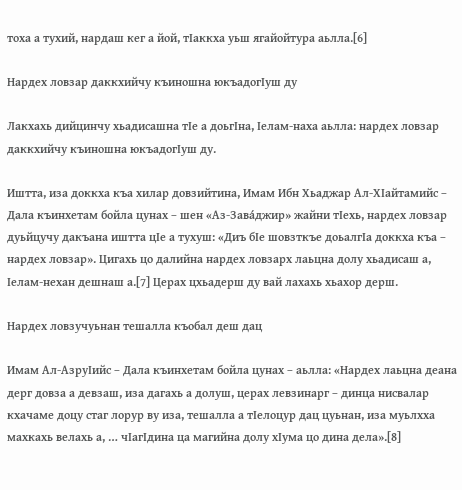тоха а тухий, нардаш кег а йой, тIаккха уьш ягайойтура аьлла.[6]

Нардех ловзар даккхийчу къиношна юкъадогIуш ду

Лакхахь дийцинчу хьадисашна тIе а доьгIна, Iелам-наха аьлла: нардех ловзар даккхийчу къиношна юкъадогIуш ду.

Иштта, иза доккха къа хилар довзийтина, Имам Ибн Хьаджар Ал-ХIайтамийс – Дала къинхетам бойла цунах – шен «Аз-Завáджир» жайни тIехь, нардех ловзар дуьйцучу дакъана иштта цIе а тухуш: «Диъ бIе шовзткъе доьалгIа доккха къа – нардех ловзар». Цигахь цо далийна нардех ловзарх лаьцна долу хьадисаш а, Iелам-нехан дешнаш а.[7] Церах цхьадерш ду вай лахахь хьахор дерш.

Нардех ловзучуьнан тешалла къобал деш дац

Имам Ал-АзруIийс – Дала къинхетам бойла цунах – аьлла: «Нардех лаьцна деана дерг довза а девзаш, иза дагахь а долуш, церах левзинарг – динца нисвалар кхачаме доцу стаг лорур ву иза, тешалла а тIелоцур дац цуьнан, иза муьлхха махкахь велахь а, … чIагIдина ца магийна долу хIума цо дина дела».[8]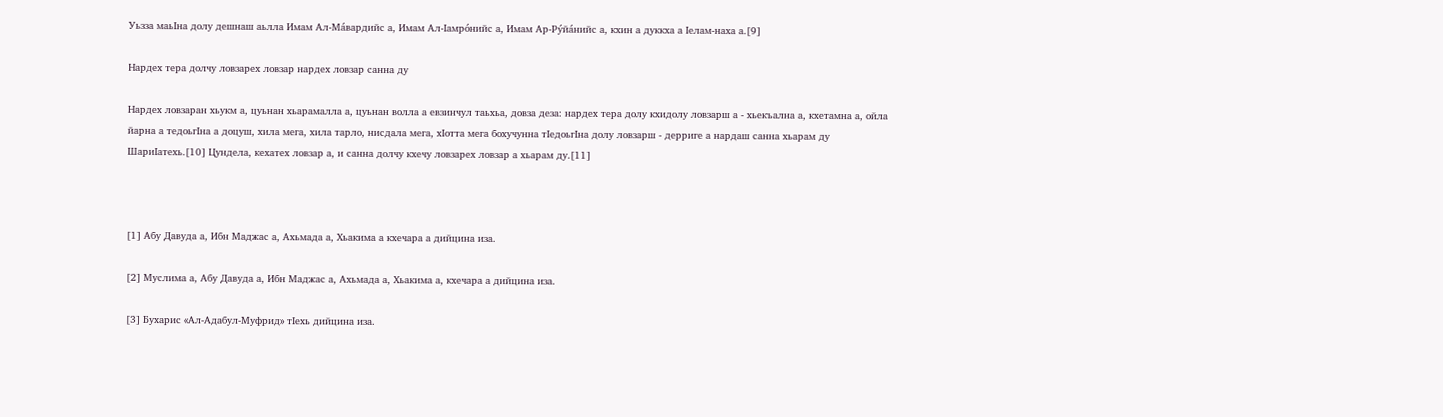Уьзза маьIна долу дешнаш аьлла Имам Ал-Мáвардийс а, Имам Ал-Iамрóнийс а, Имам Ар-Рýйáнийс а, кхин а дуккха а Iелам-наха а.[9]

Нардех тера долчу ловзарех ловзар нардех ловзар санна ду

Нардех ловзаран хьукм а, цуьнан хьарамалла а, цуьнан волла а евзинчул таьхьа, довза деза: нардех тера долу кхидолу ловзарш а - хьекъална а, кхетамна а, ойла йарна а тедоьгIна а доцуш, хила мега, хила тарло, нисдала мега, хIотта мега бохучунна тIедоьгIна долу ловзарш - дерриге а нардаш санна хьарам ду ШариIатехь.[10] Цундела, кехатех ловзар а, и санна долчу кхечу ловзарех ловзар а хьарам ду.[11]



[1] Абу Давуда а, Ибн Маджас а, Ахьмада а, Хьакима а кхечара а дийцина иза.

[2] Муслима а, Абу Давуда а, Ибн Маджас а, Ахьмада а, Хьакима а, кхечара а дийцина иза.

[3] Бухарис «Ал-Адабул-Муфрид» тIехь дийцина иза.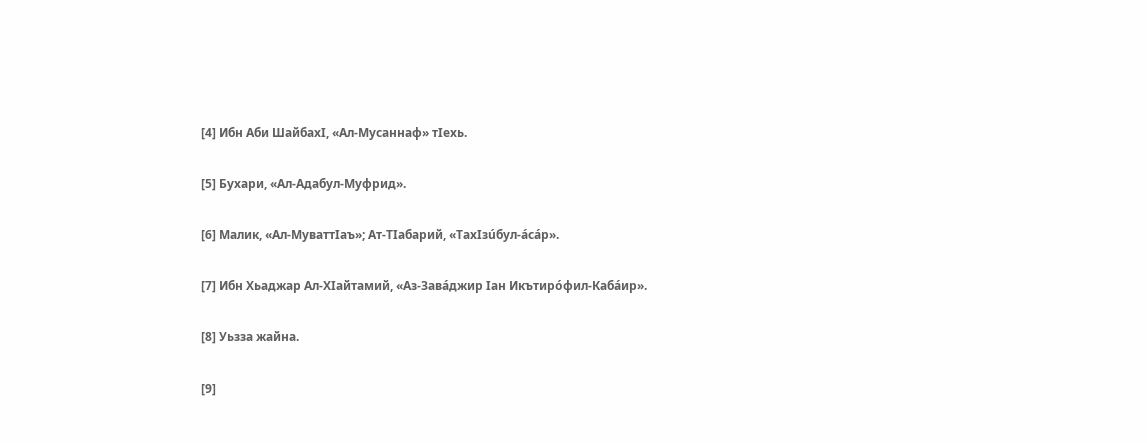[4] Ибн Аби ШайбахI, «Ал-Мусаннаф» тIехь.

[5] Бухари, «Ал-Адабул-Муфрид».

[6] Малик, «Ал-МуваттIаъ»; Ат-ТIабарий, «ТахIзúбул-áсáр».

[7] Ибн Хьаджар Ал-ХIайтамий, «Аз-Завáджир Iан Икътирóфил-Кабáир».

[8] Уьзза жайна.

[9]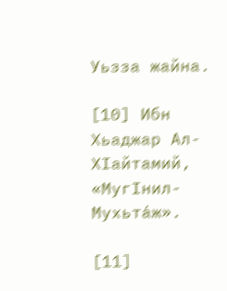Уьзза жайна.

[10] Ибн Хьаджар Ал-ХIайтамий, «МугIнил-Мухьтáж».

[11]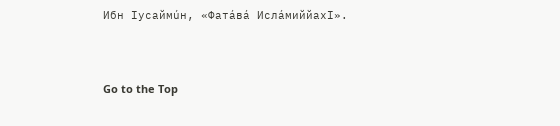Ибн Iусаймúн, «Фатáвá ИслáмиййахI».


Go to the Top